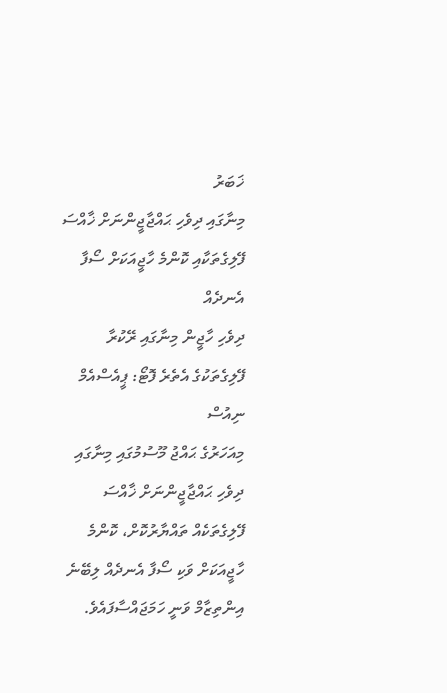ޚަބަރު
މިނާގައި ދިވެހި ޙައްޖާޖީންނަށް ޚާއްސަ ފޭލިގެތަކާއި ކޮންމެ ހާޖީއަކަށް ސޯފާ އެނދެއް
ދިވެހި ހާޖީން މިނާގައި ރޭކުރާ ފޭލިގެތަކުގެ އެތެރެ ފޮޓޯ: ޕީއެސްއެމް ނިއުސް
މިއަހަރުގެ ޙައްޖު މޫސުމުގައި މިނާގައި ދިވެހި ޙައްޖާޖީންނަށް ޚާއްސަ ފޭލިގެތަކެއް ތައްޔާރުކޮށް، ކޮންމެ ހާޖީއަކަށް ވަކި ސޯފާ އެނދެއް ލިބޭނެ އިންތިޒާމް ވަނީ ހަމަޖައްސާފައެވެ.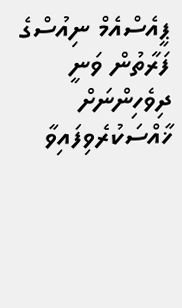ޕީއެސްއެމް ނިއުސްގެ ފަރާތުން ވަނީ ދިވެހިންނަށް ޚާއްސަކުރެވިފައިވާ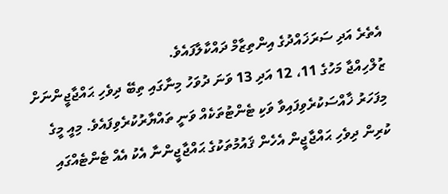އެތެރެ އަދި ސަރަޚައްދުގެ އިންތިޒާމް ދައްކާލާފައެވެ.
ޒުލްހިއްޖާ މަހުގެ 11، 12 އަދި 13 ވަނަ ދުވަހު މިނާގައި ތިބޭ ދިވެހި ޙައްޖާޖީންނަށް މިފަހަރު ޚާއްސަކުރެވިފައިވާ ވަކި ޓެންޓުތަކެއް ވަނީ ތައްޔާރުކުރެވިފައެވެ. މިއީ މީގެ ކުރިން ދިވެހި ޙައްޖާޖީން އެހެން ޤައުމުތަކުގެ ޙައްޖާޖީންނާ އެކު އެއް ޓެންޓެއްގައި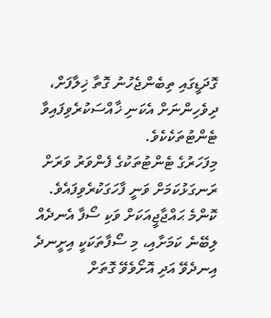ގޮދަޑީގައި ތިބެންޖެހުނު ގޮތާ ޚިލާފަށް، ދިވެހިންނަށް އެކަނި ޚާއްސަކުރެވިފައިވާ ޓެންޓުތަކެކެވެ.
މިފަހަރުގެ ޓެންޓުތަކުގެ ފެންވަރު ވަރަށް ރަނގަޅުކަމަށް ވަނީ ފާހަގަކުރެވިފައެވެ. ކޮންމެ ޙައްޖާޖީއަކަށް ވަކި ސޯފާ އެނދެއް ލިބޭނެ ކަމަށާއި، މި ސޯފާތަކަކީ އިށީނދެ އިނދެވޭ އަދި އޮށޯވެވޭ ގޮތަށް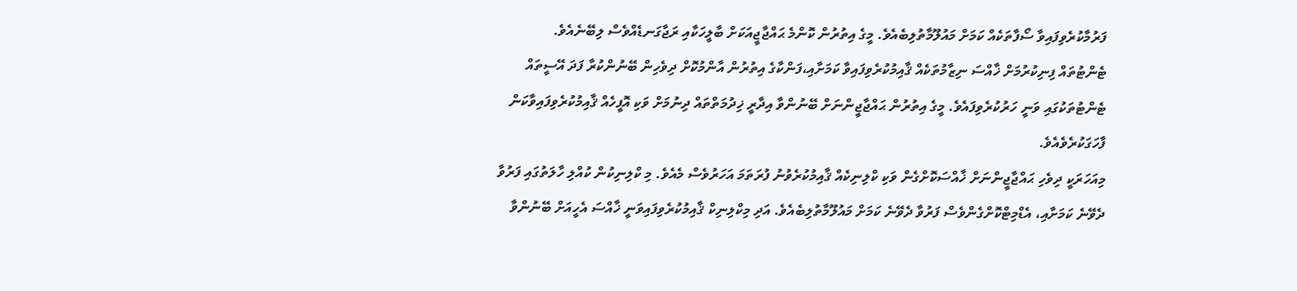ފަރުމާކުރެވިފައިވާ ސޯފާތަކެއް ކަމަށް މައުލޫމާތުލިބެއެވެ. މީގެ އިތުރުން ކޮންމެ ޙައްޖާޖީއަކަށް ބާލީހަކާއި ރަޖާގަނޑެއްވެސް ލިބޭނެއެވެ.
ޓެންޓުތައް ފިނިކުރުމަށް ޚާއްސަ ނިޒާމުތަކެއް ޤާއިމުކުރެވިފައިވާ ކަމަށާއި،ފަންކާގެ އިތުރުން އާންމުކޮށް ދިވެހިން ބޭނުންކުރާ ފަދަ އޭސީތައް ޓެންޓުތަކުގައި ވަނީ ހަރުކުރެވިފައެވެ. މީގެ އިތުރުން ޙައްޖާޖީންނަށް ބޭނުންވާ އިދާރީ ޚިދުމަތްތައް ދިނުމަށް ވަކި އޮފީހެއް ޤާއިމުކުރެވިފައިވާކަން ފާހަގަކުރެވެއެވެ.
މިއަހަރަކީ ދިވެހި ޙައްޖާޖީންނަށް ޚާއްސަކޮށްގެން ވަކި ކްލިނިކެއް ޤާއިމުކުރެވުނު ފުރަތަމަ އަހަރުވެސް މެއެވެ. މި ކްލިނިކުން ކުއްލި ހާލަތުގައި ފަރުވާ ދެވޭނެ ކަމަށާއި، އެޑްމިޓްކޮށްގެންވެސް ފަރުވާ ދެވޭނެ ކަމަށް މައުލޫމާތުލިބެއެވެ. އަދި މިކްލިނިކް ޤާއިމުކުރެވިފައިވަނީ ޚާއްސަ އެހީއަށް ބޭނުންވާ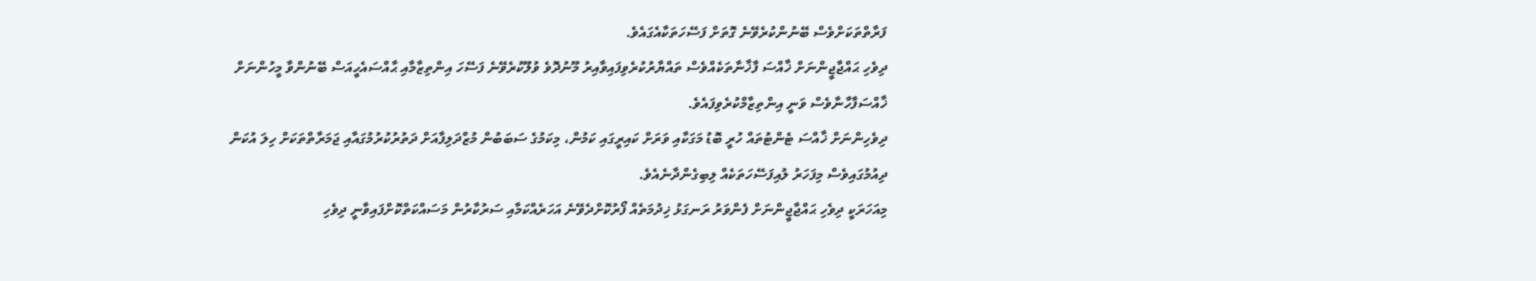ފަރާތްތަކަށްވެސް ބޭނުންކުރެވޭނެ ގޮތަށް ފަސޭހަތަކާއެގައެވެ.
ދިވެހި ޙައްޖާޖީންނަށް ޚާއްސަ ފާޚާނާތަކެއްވެސް ތައްޔާރުކުރެވިފައިވާއިރު މޫނުދޮވެ ވުލޫކުރެވޭނެ ފަސޭހަ އިންތިޒާމާއި ޙާއްސައެހީއަސް ބޭނުންވާ މީހުންނަށް ޚާއްސަފާހާނާވެސް ވަނީ އިންތިޒާމްކުރެވިފައެވެ.
ދިވެހިންނަށް ޚާއްސަ ޓެންޓުތައް ހުރީ ބޮޑު މަގަކާއި ވަރަށް ކައިރީގައި ކަމުން، މިކަމުގެ ސަބަބުން މުޒްދަލިފާއަށް ދަތުރުކުރުމުގައާއި ޖަމަރާތްތަކަށް ހިލަ އުކަން ދިއުމުގައިވެސް މިފަހަރު ލުއިފަސޭހަތަކެއް ލިބިގެންދާނެއެވެ.
މިއަހަރަކީ ދިވެހި ޙައްޖާޖީންނަށް ފެންވަރު ރަނގަޅު ޚިދުމަތެއް ފޯރުކޮށްދެވޭނެ އަހަރެއްކަމާއި ސަރުކާރުން މަސައްކަތްކޮށްފައިވާނީ ދިވެހި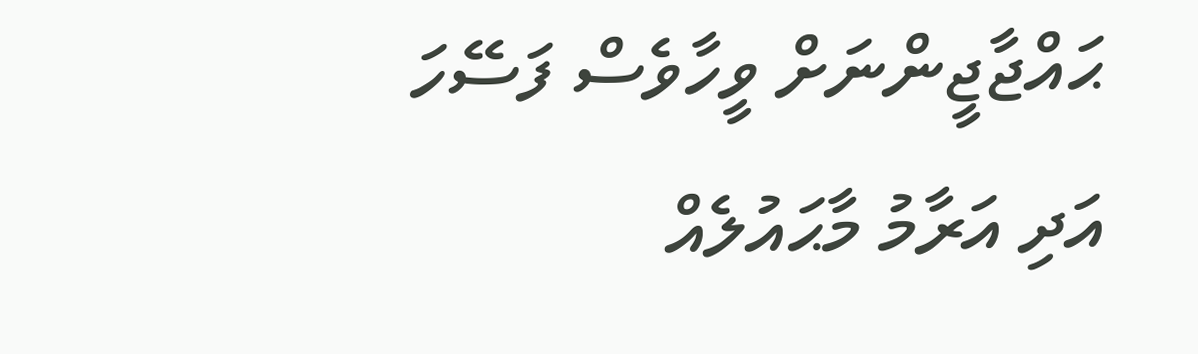ޙައްޖާޖީންނަށް ވީހާވެސް ފަސޭހަ އަދި އަރާމު މާޙައުލެއް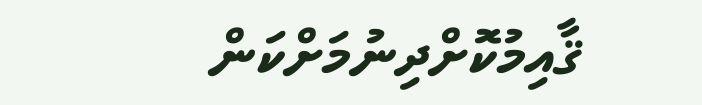ޤާއިމުކޮށްދިނުމަށްކަން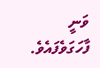ވަނީ ފާހަގަވެފައެވެ.